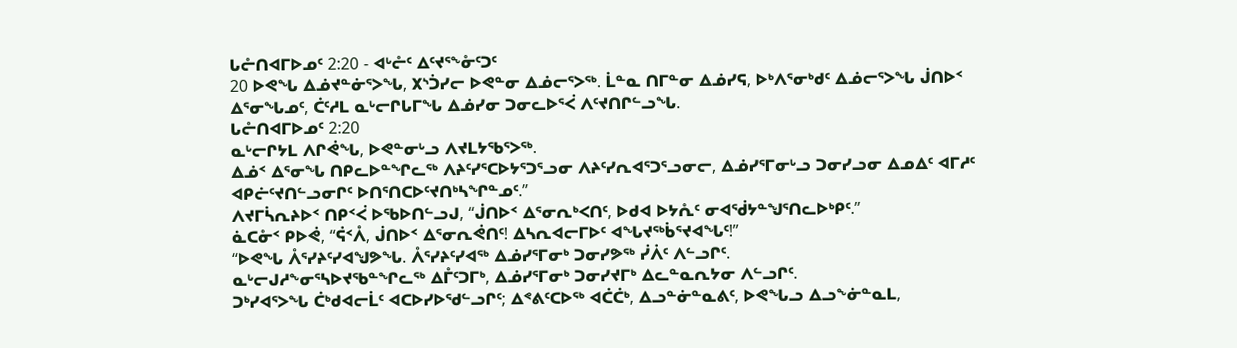ᒐᓔᑎᐊᒥᐅᓄᑦ 2:20 - ᐊᒡᓔᑦ ᐃᑦᔪᕐᖕᓁᑦᑐᑦ
20 ᐅᕙᖓ ᐃᓅᔪᓐᓃᕐᐳᖓ, ᙭ᔅᑑᓯᓕ ᐅᕙᓐᓂ ᐃᓅᓕᕐᐳᖅ. ᒫᓐᓇ ᑎᒥᓐᓂ ᐃᓅᓯᕋ, ᐅᒃᐱᕐᓂᒃᑯᑦ ᐃᓅᓕᕐᐳᖓ ᒎᑎᐅᑉ ᐃᕐᓂᖓᓄᑦ, ᑖᑦᓱᒪ ᓇᒡᓕᒋᒐᒥᖓ ᐃᓅᓯᓂ ᑐᓂᓚᐅᕐᐹ ᐱᑦᔪᑎᒋᓪᓗᖓ.
ᒐᓔᑎᐊᒥᐅᓄᑦ 2:20
ᓇᒡᓕᒋᔭᒪ ᐱᒋᕚᖓ, ᐅᕙᓐᓂᒡᓗ ᐱᔪᒪᔭᖃᕐᐳᖅ.
ᐃᓅᑉ ᐃᕐᓂᖓ ᑎᑭᓚᐅᓐᖏᓚᖅ ᐱᔨᑦᓯᕐᑕᐅᔭᕐᑐᕐᓗᓂ ᐱᔨᑦᓯᕆᐊᕐᑐᕐᓗᓂᓕ, ᐃᓅᓯᕐᒥᓂᒡᓗ ᑐᓂᓯᓗᓂ ᐃᓄᐃᑦ ᐊᒥᓱᑦ ᐊᑭᓖᑦᔪᑎᓪᓗᓂᒋᑦ ᐅᑎᕐᑎᑕᐅᑦᔪᑎᒃᓴᖏᓐᓄᑦ.”
ᐱᔪᒥᓵᕆᔨᐅᑉ ᑎᑭᑉᐹ ᐅᖃᐅᑎᓪᓗᒍ, “ᒎᑎᐅᑉ ᐃᕐᓂᕆᒃᐸᑎᑦ, ᐅᑯᐊ ᐅᔭᕅᑦ ᓂᐊᖂᔭᓐᖑᕐᑎᓚᐅᒃᑭᑦ.”
ᓈᑕᓁᑉ ᑭᐅᕚ, “ᕌᑉᐰ, ᒎᑎᐅᑉ ᐃᕐᓂᕆᕚᑎᑦ! ᐃᓴᕆᐊᓕᒥᐅᑦ ᐊᖓᔪᖅᑳᕐᔪᐊᖓᑦ!”
“ᐅᕙᖓ ᐰᕐᓯᔨᑦᓯᐊᖑᕗᖓ. ᐰᕐᓯᔨᑦᓯᐊᖅ ᐃᓅᓯᕐᒥᓂᒃ ᑐᓂᓯᕗᖅ ᓰᐲᑦ ᐱᓪᓗᒋᑦ.
ᓇᒡᓕᒍᓱᖕᓂᕐᓴᐅᔪᖃᓐᖏᓚᖅ ᐃᒤᑦᑐᒥᒃ, ᐃᓅᓯᕐᒥᓂᒃ ᑐᓂᓯᔪᒥᒃ ᐃᓚᓐᓇᕆᔭᓂ ᐱᓪᓗᒋᑦ.
ᑐᒃᓯᐊᕐᐳᖓ ᑖᒃᑯᐊᓕᒫᑦ ᐊᑕᐅᓯᐅᖁᓪᓗᒋᑦ; ᐃᕝᕕᑦᑕᐅᖅ ᐊᑖᑖᒃ, ᐃᓗᓐᓃᓐᓇᕕᑦ, ᐅᕙᖓᓗ ᐃᓗᖕᓃᓐᓇᒪ,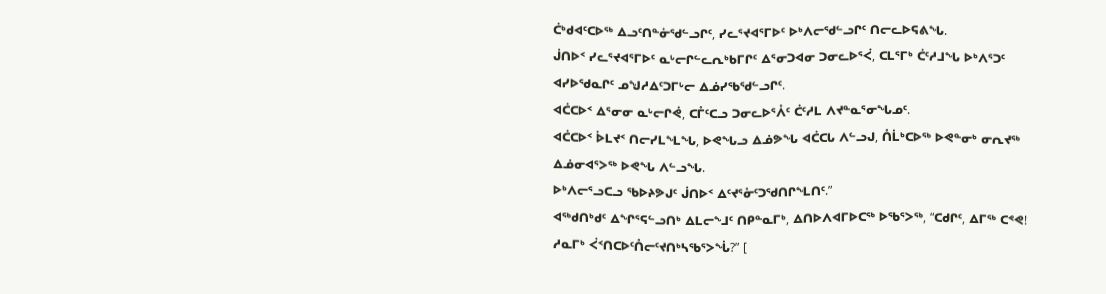ᑖᒃᑯᐊᑦᑕᐅᖅ ᐃᓗᑦᑎᓐᓃᖁᓪᓗᒋᑦ, ᓯᓚᕐᔪᐊᕐᒥᐅᑦ ᐅᒃᐱᓕᖁᓪᓗᒋᑦ ᑎᓕᓚᐅᕋᕕᖓ.
ᒎᑎᐅᑉ ᓯᓚᕐᔪᐊᕐᒥᐅᑦ ᓇᒡᓕᒋᓪᓚᕆᒃᑲᒥᒋᑦ ᐃᕐᓂᑐᐊᓂ ᑐᓂᓚᐅᕐᐹ, ᑕᒪᕐᒥᒃ ᑖᑦᓱᒧᖓ ᐅᒃᐱᕐᑐᑦ ᐊᓯᐅᖁᓇᒋᑦ ᓄᖑᓱᐃᑦᑐᒥᒡᓕ ᐃᓅᓯᖃᖁᓪᓗᒋᑦ.
ᐊᑖᑕᐅᑉ ᐃᕐᓂᓂ ᓇᒡᓕᒋᕚ, ᑕᒤᑦᑕᓗ ᑐᓂᓚᐅᕐᐰᑦ ᑖᑦᓱᒪ ᐱᔪᓐᓇᕐᓂᖓᓄᑦ.
ᐊᑖᑕᐅᑉ ᐆᒪᔪᑉ ᑎᓕᓯᒪᖕᒪᖓ, ᐅᕙᖓᓗ ᐃᓅᕗᖓ ᐊᑖᑕᒐ ᐱᓪᓗᒍ, ᑍᒫᒃᑕᐅᖅ ᐅᕙᓐᓂᒃ ᓂᕆᔪᖅ ᐃᓅᓂᐊᕐᐳᖅ ᐅᕙᖓ ᐱᓪᓗᖓ.
ᐅᒃᐱᓕᕐᓗᑕᓗ ᖃᐅᔨᕗᒍᑦ ᒎᑎᐅᑉ ᐃᑦᔪᕐᓁᑦᑐᖁᑎᒋᖕᒪᑎᑦ.”
ᐊᖅᑯᑎᒃᑯᑦ ᐃᖏᕐᕋᓪᓗᑎᒃ ᐃᒪᓕᖕᒧᑦ ᑎᑭᓐᓇᒥᒃ, ᐃᑎᐅᐱᐊᒥᐅᑕᖅ ᐅᖃᕐᐳᖅ, “ᑕᑯᒋᑦ, ᐃᒥᖅ ᑕᕝᕙ! ᓱᓇᒥᒃ ᐹᑉᑎᑕᐅᑦᑍᓕᑦᔪᑎᒃᓴᖃᕐᐳᖔ?” [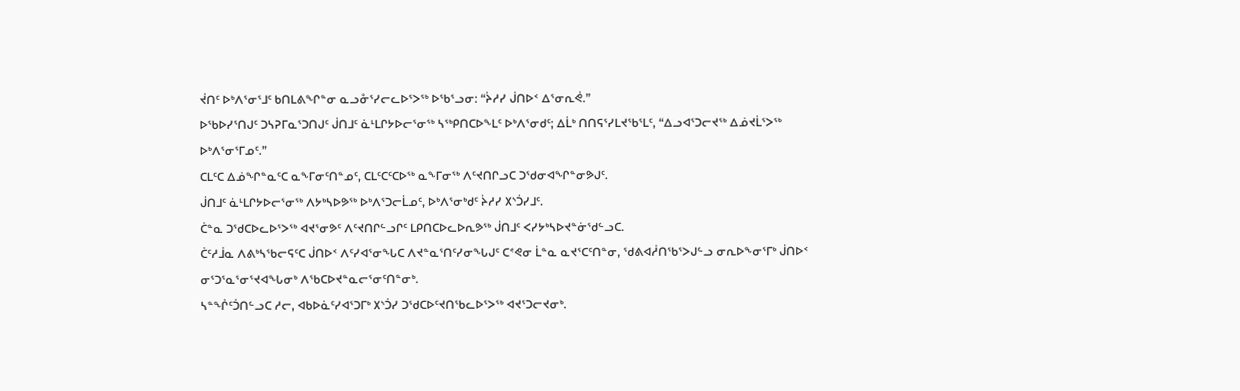ᔫᑎᑦ ᐅᒃᐱᕐᓂᕐᒧᑦ ᑲᑎᒪᕕᖏᓐᓂ ᓇᓗᓁᕐᓯᓕᓚᐅᕐᐳᖅ ᐅᖃᕐᓗᓂ: “ᔩᓱᓯ ᒎᑎᐅᑉ ᐃᕐᓂᕆᕚ.”
ᐅᖃᐅᓯᕐᑎᒍᑦ ᑐᓴᕈᒥᓇᕐᑐᑎᒍᑦ ᒎᑎᒧᑦ ᓈᒻᒪᒋᔭᐅᓕᕐᓂᖅ ᓴᖅᑭᑎᑕᐅᖕᒪᑦ ᐅᒃᐱᕐᓂᑯᑦ; ᐃᒫᒃ ᑎᑎᕋᕐᓯᒪᔪᖃᕐᒪᑦ, “ᐃᓗᐊᕐᑐᓕᔪᖅ ᐃᓅᔪᒫᕐᐳᖅ ᐅᒃᐱᕐᓂᕐᒥᓄᑦ.”
ᑕᒪᑦᑕ ᐃᓅᖏᓐᓇᑦᑕ ᓇᖕᒥᓂᑦᑎᓐᓄᑦ, ᑕᒪᑦᑕᑦᑕᐅᖅ ᓇᖕᒥᓂᖅ ᐱᑦᔪᑎᒋᓗᑕ ᑐᖁᓂᐊᖏᓐᓂᕗᒍᑦ.
ᒎᑎᒧᑦ ᓈᒻᒪᒋᔭᐅᓕᕐᓂᖅ ᐱᔭᒃᓴᐅᕗᖅ ᐅᒃᐱᕐᑐᓕᒫᓄᑦ, ᐅᒃᐱᕐᓂᒃᑯᑦ ᔩᓱᓯ ᙭ᔅᑑᓯᒧᑦ.
ᑖᓐᓇ ᑐᖁᑕᐅᓚᐅᕐᐳᖅ ᐊᔪᕐᓂᕗᑦ ᐱᑦᔪᑎᒋᓪᓗᒋᑦ ᒪᑭᑎᑕᐅᓚᐅᕆᕗᖅ ᒎᑎᒧᑦ ᐸᓯᔭᒃᓴᐅᔪᓐᓃᖁᓪᓗᑕ.
ᑖᑦᓱᒨᓇ ᐱᕕᒃᓴᖃᓕᕋᑦᑕ ᒎᑎᐅᑉ ᐱᑦᓯᐊᕐᓂᖓᑕ ᐱᔪᓐᓇᕐᑎᑦᓯᓂᖓᒍᑦ ᑕᕝᕙᓂ ᒫᓐᓇ ᓇᔪᕐᑕᑦᑎᓐᓂ, ᖁᕕᐊᓲᑎᖃᕐᐳᒍᓪᓗ ᓂᕆᐅᖕᓂᕐᒥᒃ ᒎᑎᐅᑉ ᓂᕐᑐᕐᓇᕐᓂᕐᔪᐊᖓᓂᒃ ᐱᖃᑕᐅᔪᓐᓇᓕᕐᓂᑦᑎᓐᓂᒃ.
ᓴᓐᖐᑦᑑᑎᓪᓗᑕ ᓱᓕ, ᐊᑲᐅᓈᑦᓯᐊᕐᑐᒥᒃ ᙭ᔅᑑᓯ ᑐᖁᑕᐅᑦᔪᑎᖃᓚᐅᕐᐳᖅ ᐊᔪᕐᑐᓕᔪᓂᒃ.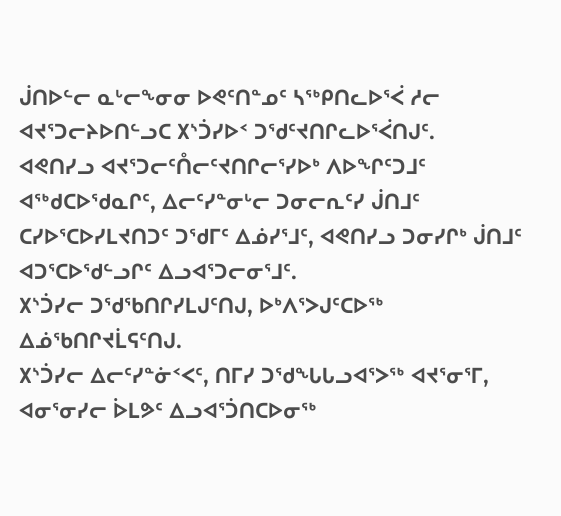ᒎᑎᐅᓪᓕ ᓇᒡᓕᖕᓂᓂ ᐅᕙᑦᑎᓐᓄᑦ ᓴᖅᑭᑎᓚᐅᕐᐹ ᓱᓕ ᐊᔪᕐᑐᓕᔨᐅᑎᓪᓗᑕ ᙭ᔅᑑᓯᐅᑉ ᑐᖁᑦᔪᑎᒋᓚᐅᕐᐹᑎᒍᑦ.
ᐊᕙᑎᓯᓗ ᐊᔪᕐᑐᓕᑦᑍᓕᑦᔪᑎᒋᓕᕐᓯᐅᒃ ᐱᐅᖏᑦᑐᒧᑦ ᐊᖅᑯᑕᐅᖁᓇᒋᑦ, ᐃᓕᑦᓯᓐᓂᒡᓕ ᑐᓂᓕᕆᑦᓯ ᒎᑎᒧᑦ ᑕᓯᐅᕐᑕᐅᓯᒪᔪᑎᑐᑦ ᑐᖁᒥᑦ ᐃᓅᓯᕐᒧᑦ, ᐊᕙᑎᓯᓗ ᑐᓂᓯᒋᒃ ᒎᑎᒧᑦ ᐊᑐᕐᑕᐅᖁᓪᓗᒋᑦ ᐃᓗᐊᕐᑐᓕᓂᕐᒧᑦ.
᙭ᔅᑑᓯᓕ ᑐᖁᖃᑎᒋᓯᒪᒍᑦᑎᒍ, ᐅᒃᐱᕐᐳᒍᑦᑕᐅᖅ ᐃᓅᖃᑎᒋᔪᒫᕋᑦᑎᒍ.
᙭ᔅᑑᓯᓕ ᐃᓕᑦᓯᓐᓃᑉᐸᑦ, ᑎᒥᓯ ᑐᖁᖓᒐᓗᐊᕐᐳᖅ ᐊᔪᕐᓂᕐᒥ, ᐊᓂᕐᓂᓯᓕ ᐆᒪᕗᑦ ᐃᓗᐊᕐᑑᑎᑕᐅᓂᖅ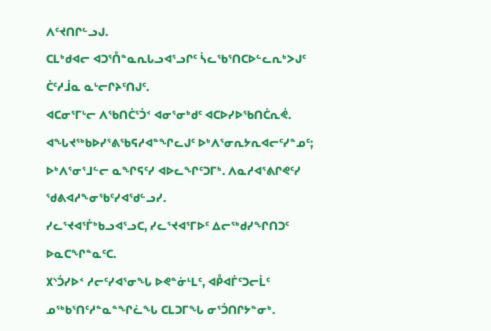ᐱᑦᔪᑎᒋᓪᓗᒍ.
ᑕᒪᒃᑯᐊᓕ ᐊᑐᕐᑍᓐᓇᕆᒐᓗᐊᕐᓗᒋᑦ ᓵᓚᖃᕐᑎᑕᐅᓪᓚᕆᒃᐳᒍᑦ ᑖᑦᓱᒨᓇ ᓇᒡᓕᒋᔨᑦᑎᒍᑦ.
ᐊᑕᓂᕐᒥᒡᓕ ᐱᖃᑎᑖᕐᑑᑉ ᐊᓂᕐᓂᒃᑯᑦ ᐊᑕᐅᓯᐅᖃᑎᑖᕆᕚ.
ᐊᖓᔪᖅᑲᐅᓯᕐᕕᖃᕋᓱᐊᓐᖏᓚᒍᑦ ᐅᒃᐱᕐᓂᕆᔭᕆᐊᓕᑦᓯᓐᓄᑦ; ᐅᒃᐱᕐᓂᕐᒧᓪᓕ ᓇᖏᕋᑦᓯ ᐊᐅᓚᖏᑦᑐᒥᒃ. ᐱᓇᓱᐊᕐᕕᒋᕙᑦᓯ ᖁᕕᐊᓱᖕᓂᖃᑦᓯᐊᖁᓪᓗᓯ.
ᓯᓚᕐᔪᐊᕐᒦᒃᑲᓗᐊᕐᓗᑕ, ᓯᓚᕐᔪᐊᕐᒥᐅᑦ ᐃᓕᖅᑯᓯᖏᑎᑐᑦ ᐅᓇᑕᖏᓐᓇᑦᑕ.
᙭ᔅᑑᓯᐅᑉ ᓱᓕᑦᓯᐊᕐᓂᖓ ᐅᕙᓐᓃᒻᒪᑦ, ᐊᑬᐊᒦᑦᑐᓕᒫᑦ ᓄᖅᑲᕐᑎᑦᓱᓐᓇᓐᖏᓛᖓ ᑕᒪᑐᒥᖓ ᓂᕐᑑᑎᒋᔭᓐᓂᒃ.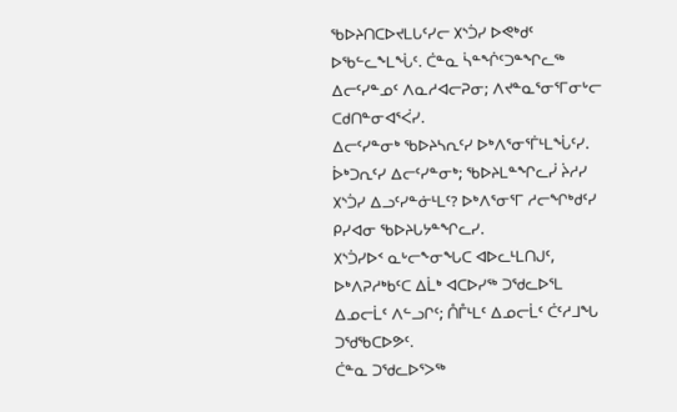ᖃᐅᔨᑎᑕᐅᔪᒪᒐᑦᓯᓕ ᙭ᔅᑑᓯ ᐅᕙᒃᑯᑦ ᐅᖃᓪᓚᖕᒪᖔᑦ. ᑖᓐᓇ ᓵᓐᖐᑦᑐᓐᖏᓚᖅ ᐃᓕᑦᓯᓐᓄᑦ ᐱᓇᓱᐊᓕᕈᓂ; ᐱᔪᓐᓇᕐᓂᕐᒥᓂᒡᓕ ᑕᑯᑎᓐᓂᐊᕐᐹᓯ.
ᐃᓕᑦᓯᓐᓂᒃ ᖃᐅᔨᓴᕆᑦᓯ ᐅᒃᐱᕐᓂᕐᒦᒻᒪᖔᑦᓯ. ᐆᒃᑐᕆᑦᓯ ᐃᓕᑦᓯᓐᓂᒃ; ᖃᐅᔨᒪᓐᖏᓚᓰ ᔩᓱᓯ ᙭ᔅᑑᓯ ᐃᓗᑦᓯᓐᓃᒻᒪᑦ? ᐅᒃᐱᕐᓂᕐᒥ ᓱᓕᖏᒃᑯᑦᓯ ᑭᓯᐊᓂ ᖃᐅᔨᒐᔭᓐᖏᓚᓯ.
᙭ᔅᑑᓯᐅᑉ ᓇᒡᓕᖕᓂᖓᑕ ᐊᐅᓚᒻᒪᑎᒍᑦ, ᐅᒃᐱᕈᓱᒃᑲᑦᑕ ᐃᒫᒃ ᐊᑕᐅᓯᖅ ᑐᖁᓚᐅᕐᒪ ᐃᓄᓕᒫᑦ ᐱᓪᓗᒋᑦ; ᑍᒤᒻᒪᑦ ᐃᓄᓕᒫᑦ ᑖᑦᓱᒧᖓ ᑐᖁᖃᑕᐅᕗᑦ.
ᑖᓐᓇ ᑐᖁᓚᐅᕐᐳᖅ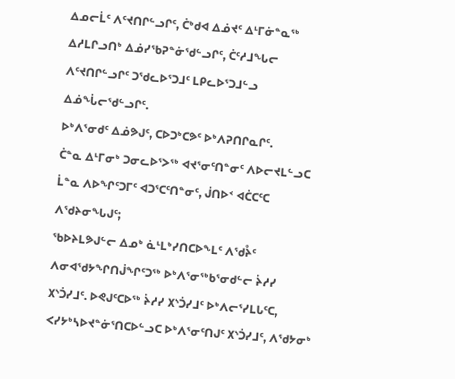ᐃᓄᓕᒫᑦ ᐱᑦᔪᑎᒋᓪᓗᒋᑦ, ᑖᒃᑯᐊ ᐃᓅᔪᑦ ᐃᒻᒥᓃᓐᓇᖅ ᐃᓱᒪᒋᓗᑎᒃ ᐃᓅᓯᖃᕈᓐᓃᖁᓪᓗᒋᑦ, ᑖᑦᓱᒧᖓᓕ ᐱᑦᔪᑎᒋᓪᓗᒋᑦ ᑐᖁᓚᐅᕐᑐᒧᑦ ᒪᑭᓚᐅᕐᑐᒧᓪᓗ ᐃᓅᖔᓕᖁᓪᓗᒋᑦ.
ᐅᒃᐱᕐᓂᑯᑦ ᐃᓅᕗᒍᑦ, ᑕᐅᑐᒃᑕᕗᑦ ᐅᒃᐱᕈᑎᒋᓇᒋᑦ.
ᑖᓐᓇ ᐃᒻᒥᓂᒃ ᑐᓂᓚᐅᕐᐳᖅ ᐊᔪᕐᓂᑦᑎᓐᓂᑦ ᐱᐅᓕᔪᒪᓪᓗᑕ ᒫᓐᓇ ᐱᐅᖏᑦᑐᒥᑦ ᐊᑐᕐᑕᑦᑎᓐᓂᑦ, ᒎᑎᐅᑉ ᐊᑖᑕᑦᑕ ᐱᖁᔨᓂᖓᒍᑦ;
ᖃᐅᔨᒪᕗᒍᓪᓕ ᐃᓄᒃ ᓈᒻᒪᒃᓯᑎᑕᐅᖕᒪᑦ ᐱᖁᔧᑦ ᐱᓂᐊᖁᔭᖏᑎᒎᖏᑦᑐᖅ ᐅᒃᐱᕐᓂᖅᑲᕐᓂᑯᓪᓕ ᔩᓱᓯ ᙭ᔅᑑᓯᒧᑦ. ᐅᕙᒍᑦᑕᐅᖅ ᔩᓱᓯ ᙭ᔅᑑᓯᒧᑦ ᐅᒃᐱᓕᕐᓯᒪᒐᑦᑕ, ᐸᓯᔭᒃᓴᐅᔪᓐᓃᕐᑎᑕᐅᓪᓗᑕ ᐅᒃᐱᕐᓂᑦᑎᒍᑦ ᙭ᔅᑑᓯᒧᑦ, ᐱᖁᔭᓂᒃ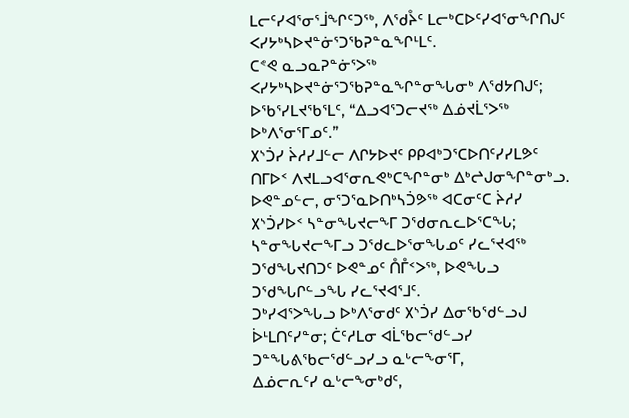ᒪᓕᑦᓯᐊᕐᓂᕐᒨᖏᑦᑐᖅ, ᐱᖁᔧᑦ ᒪᓕᒃᑕᐅᑦᓯᐊᕐᓂᖏᑎᒍᑦ ᐸᓯᔭᒃᓴᐅᔪᓐᓃᕐᑐᖃᕈᓐᓇᖏᒻᒪᑦ.
ᑕᕝᕙ ᓇᓗᓇᕈᓐᓃᕐᐳᖅ ᐸᓯᔭᒃᓴᐅᔪᓐᓃᕐᑐᖃᕈᓐᓇᖏᓐᓂᖓᓂᒃ ᐱᖁᔭᑎᒍᑦ; ᐅᖃᕐᓯᒪᔪᖃᕐᒪᑦ, “ᐃᓗᐊᕐᑐᓕᔪᖅ ᐃᓅᔪᒫᕐᐳᖅ ᐅᒃᐱᕐᓂᕐᒥᓄᑦ.”
᙭ᔅᑑᓯ ᔩᓱᓯᒧᓪᓕ ᐱᒋᔭᐅᔪᑦ ᑭᑭᐊᒃᑐᕐᑕᐅᑎᑦᓯᓯᒪᕗᑦ ᑎᒥᐅᑉ ᐱᔪᒪᓗᐊᕐᓂᕆᕙᒃᑕᖏᓐᓂᒃ ᐃᒃᖠᒍᓂᖏᓐᓂᒃᓗ.
ᐅᕙᓐᓄᓪᓕ, ᓂᕐᑐᕐᓇᐅᑎᒃᓴᑑᕗᖅ ᐊᑕᓂᑦᑕ ᔩᓱᓯ ᙭ᔅᑑᓯᐅᑉ ᓴᓐᓂᖓᔪᓕᖕᒥ ᑐᖁᓂᕆᓚᐅᕐᑕᖓ; ᓴᓐᓂᖓᔪᓕᖕᒥᓗ ᑐᖁᓚᐅᕐᓂᖓᓄᑦ ᓯᓚᕐᔪᐊᖅ ᑐᖁᖓᔪᑎᑐᑦ ᐅᕙᓐᓄᑦ ᑍᒤᑉᐳᖅ, ᐅᕙᖓᓗ ᑐᖁᖓᒋᓪᓗᖓ ᓯᓚᕐᔪᐊᕐᒧᑦ.
ᑐᒃᓯᐊᕐᐳᖓᓗ ᐅᒃᐱᕐᓂᑯᑦ ᙭ᔅᑑᓯ ᐃᓂᖃᖁᓪᓗᒍ ᐆᒻᒪᑎᑦᓯᓐᓂ; ᑖᑦᓱᒪᓂ ᐊᒫᖃᓕᖁᓪᓗᓯ ᑐᓐᖓᕕᖃᓕᖁᓪᓗᓯᓗ ᓇᒡᓕᖕᓂᕐᒥ,
ᐃᓅᓕᕆᑦᓯ ᓇᒡᓕᖕᓂᒃᑯᑦ,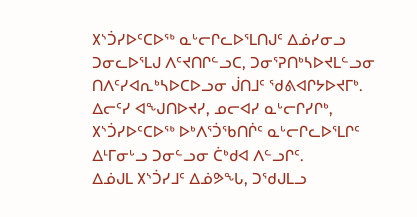᙭ᔅᑑᓯᐅᑦᑕᐅᖅ ᓇᒡᓕᒋᓚᐅᕐᒪᑎᒍᑦ ᐃᓅᓯᓂᓗ ᑐᓂᓚᐅᕐᒪᒍ ᐱᑦᔪᑎᒋᓪᓗᑕ, ᑐᓂᕐᕈᑎᒃᓴᐅᔪᒪᓪᓗᓂ ᑎᐱᑦᓯᐊᕆᒃᓴᐅᑕᐅᓗᓂ ᒎᑎᒧᑦ ᖁᕕᐊᒋᔭᐅᔪᒥᒃ.
ᐃᓕᑦᓯ ᐊᖑᑎᐅᔪᓯ, ᓄᓕᐊᓯ ᓇᒡᓕᒋᓯᒋᒃ, ᙭ᔅᑑᓯᐅᑦᑕᐅᖅ ᐅᒃᐱᕐᑑᖃᑎᒌᑦ ᓇᒡᓕᒋᓚᐅᕐᒪᒋᑦ ᐃᒻᒥᓂᒡᓗ ᑐᓂᓪᓗᓂ ᑖᒃᑯᐊ ᐱᓪᓗᒋᑦ.
ᐃᓅᒍᒪ ᙭ᔅᑑᓯᒧᑦ ᐃᓅᕗᖓ, ᑐᖁᒍᒪᓗ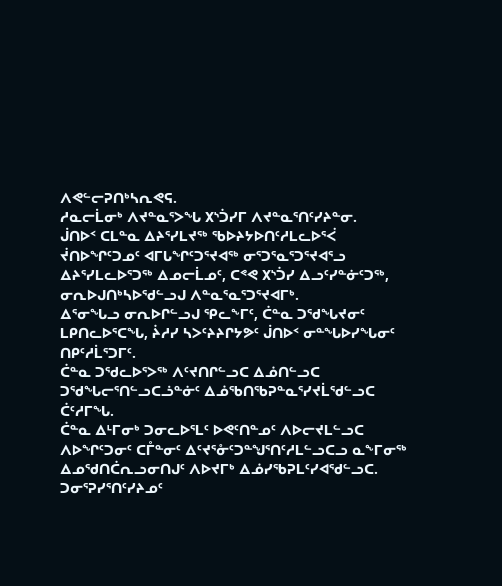ᐱᕙᓪᓕᕈᑎᒃᓴᕆᕙᕋ.
ᓱᓇᓕᒫᓂᒃ ᐱᔪᓐᓇᕐᐳᖓ ᙭ᔅᑑᓯᒥ ᐱᔪᓐᓇᕐᑎᑦᓯᔨᓐᓂ.
ᒎᑎᐅᑉ ᑕᒪᓐᓇ ᐃᔨᕐᓯᒪᔪᖅ ᖃᐅᔨᔭᐅᑎᑦᓱᒪᓚᐅᕐᐹ ᔫᑎᐅᖏᑦᑐᓄᑦ ᐊᒥᒐᖏᑦᑐᕐᔪᐊᖅ ᓂᕐᑐᕐᓇᕐᑐᕐᔪᐊᕐᓗ ᐃᔨᕐᓯᒪᓚᐅᕐᑐᖅ ᐃᓄᓕᒫᓄᑦ, ᑕᕝᕙ ᙭ᔅᑑᓯ ᐃᓗᑦᓯᓐᓃᑦᑐᖅ, ᓂᕆᐅᒍᑎᒃᓴᐅᖁᓪᓗᒍ ᐱᓐᓇᕐᓇᕐᑐᕐᔪᐊᒥᒃ.
ᐃᕐᓂᖓᓗ ᓂᕆᐅᒋᓪᓗᒍ ᕿᓚᖕᒥᑦ, ᑖᓐᓇ ᑐᖁᖓᔪᓂᑦ ᒪᑭᑎᓚᐅᕐᑕᖓ, ᔩᓱᓯ ᓴᐳᑦᔨᔨᒋᔭᕗᑦ ᒎᑎᐅᑉ ᓂᓐᖓᐅᓯᖓᓂᑦ ᑎᑭᑦᓱᒫᕐᑐᒥᑦ.
ᑖᓐᓇ ᑐᖁᓚᐅᕐᐳᖅ ᐱᑦᔪᑎᒋᓪᓗᑕ ᐃᓅᑎᓪᓗᑕ ᑐᖁᖓᓕᕐᑎᓪᓗᑕᓘᓐᓃᑦ ᐃᓅᖃᑎᖃᕈᓐᓇᕐᓯᔪᒫᖁᓪᓗᑕ ᑖᑦᓱᒥᖓ.
ᑖᓐᓇ ᐃᒻᒥᓂᒃ ᑐᓂᓚᐅᕐᒪᑦ ᐅᕙᑦᑎᓐᓄᑦ ᐱᐅᓕᔪᒪᓪᓗᑕ ᐱᐅᖏᑦᑐᓂᑦ ᑕᒤᓐᓂᑦ ᐃᑦᔪᕐᓁᑦᑐᓐᖑᕐᑎᑦᓱᒪᓪᓗᑕᓗ ᓇᖕᒥᓂᖅ ᐃᓄᖁᑎᑖᕆᓗᓂᑎᒍᑦ ᐱᐅᔪᒥᒃ ᐃᓅᓯᖃᕈᒪᑦᓯᐊᖁᓪᓗᑕ.
ᑐᓂᕐᕈᓯᕐᑎᑦᓯᔨᓄᑦ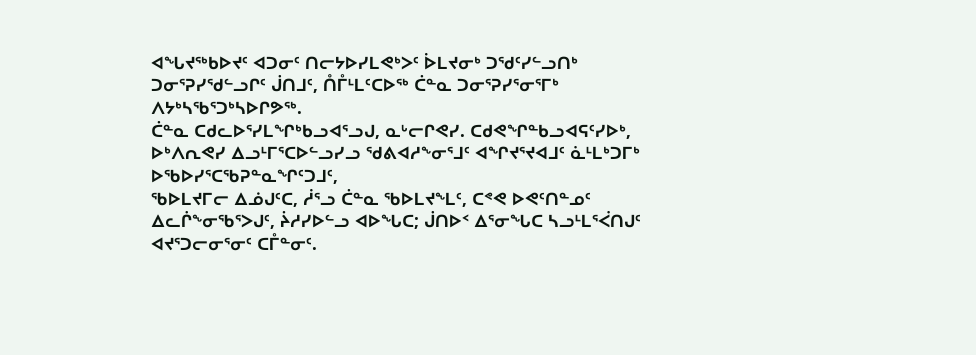ᐊᖓᔪᖅᑲᐅᔪᑦ ᐊᑐᓂᑦ ᑎᓕᔭᐅᓯᒪᕙᒃᐳᑦ ᐆᒪᔪᓂᒃ ᑐᖁᑦᓯᓪᓗᑎᒃ ᑐᓂᕐᕈᓯᖁᓪᓗᒋᑦ ᒎᑎᒧᑦ, ᑍᒤᒻᒪᑦᑕᐅᖅ ᑖᓐᓇ ᑐᓂᕐᕈᓯᕐᓂᕐᒥᒃ ᐱᔭᒃᓴᖃᕐᑐᒃᓴᐅᒋᕗᖅ.
ᑖᓐᓇ ᑕᑯᓚᐅᕐᓯᒪᖏᒃᑲᓗᐊᕐᓗᒍ, ᓇᒡᓕᒋᕙᓯ. ᑕᑯᕙᖏᓐᑲᓗᐊᕋᑦᓯᐅᒃ, ᐅᒃᐱᕆᕙᓯ ᐃᓗᒻᒥᕐᑕᐅᓪᓗᓯᓗ ᖁᕕᐊᓱᖕᓂᕐᒧᑦ ᐊᖏᔪᕐᔪᐊᒧᑦ ᓈᒻᒪᒃᑐᒥᒃ ᐅᖃᐅᓯᕐᑕᖃᕈᓐᓇᖏᑦᑐᒧᑦ,
ᖃᐅᒪᔪᒥᓕ ᐃᓅᒍᑦᑕ, ᓲᕐᓗ ᑖᓐᓇ ᖃᐅᒪᔪᖕᒪᑦ, ᑕᕝᕙ ᐅᕙᑦᑎᓐᓄᑦ ᐃᓚᒌᖕᓂᖃᕐᐳᒍᑦ, ᔩᓱᓯᐅᓪᓗ ᐊᐅᖓᑕ; ᒎᑎᐅᑉ ᐃᕐᓂᖓᑕ ᓴᓗᒻᒪᕐᐹᑎᒍᑦ ᐊᔪᕐᑐᓕᓂᕐᓂᑦ ᑕᒤᓐᓂᑦ.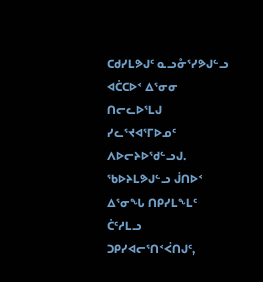ᑕᑯᓯᒪᕗᒍᑦ ᓇᓗᓁᕐᓯᕗᒍᓪᓗ ᐊᑖᑕᐅᑉ ᐃᕐᓂᓂ ᑎᓕᓚᐅᕐᒪᒍ ᓯᓚᕐᔪᐊᕐᒥᐅᓄᑦ ᐱᐅᓕᔨᐅᖁᓪᓗᒍ.
ᖃᐅᔨᒪᕗᒍᓪᓗ ᒎᑎᐅᑉ ᐃᕐᓂᖓ ᑎᑭᓯᒪᖕᒪᑦ ᑖᑦᓱᒪᓗ ᑐᑭᓯᐊᓕᕐᑎᑉᐹᑎᒍᑦ,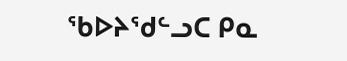ᖃᐅᔨᖁᓪᓗᑕ ᑭᓇ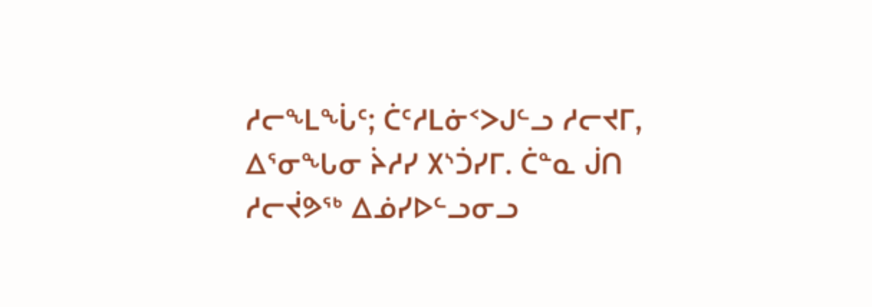ᓱᓕᖕᒪᖔᑦ; ᑖᑦᓱᒪᓃᑉᐳᒍᓪᓗ ᓱᓕᔪᒥ, ᐃᕐᓂᖓᓂ ᔩᓱᓯ ᙭ᔅᑑᓯᒥ. ᑖᓐᓇ ᒎᑎ ᓱᓕᔫᕗᖅ ᐃᓅᓯᐅᓪᓗᓂᓗ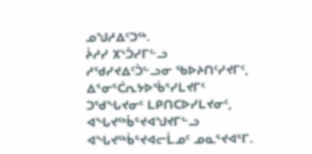ᓄᖑᓱᐃᑦᑐᖅ.
ᔩᓱᓯ ᙭ᔅᑑᓯᒥᓪᓗ ᓱᖁᓯᔪᐃᑦᑑᓪᓗᓂ ᖃᐅᔨᑎᑦᓯᔪᒥᑦ, ᐃᕐᓂᕐᑖᕆᔭᐅᖄᕐᓯᒪᔪᒥᑦ ᑐᖁᖓᔪᓂᑦ ᒪᑭᑎᑕᐅᓯᒪᔪᓂᑦ, ᐊᖓᔪᖅᑳᕐᔪᐊᖑᔪᒥᓪᓗ ᐊᖓᔪᖅᑳᕐᔪᐊᓕᒫᓄᑦ ᓄᓇᕐᔪᐊᕐᒥ.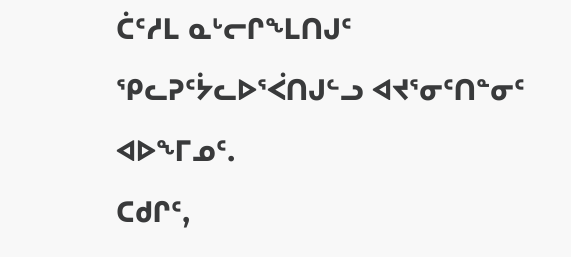ᑖᑦᓱᒪ ᓇᒡᓕᒋᖕᒪᑎᒍᑦ ᕿᓚᕈᑦᔮᓚᐅᕐᐹᑎᒍᓪᓗ ᐊᔪᕐᓂᑦᑎᓐᓂᑦ ᐊᐅᖕᒥᓄᑦ.
ᑕᑯᒋᑦ,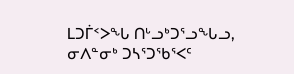ᒪᑐᒦᑉᐳᖓ ᑎᒡᓗᒃᑐᕐᓗᖓᓗ, ᓂᐱᓐᓂᒃ ᑐᓴᕐᑐᖃᕐᐸᑦ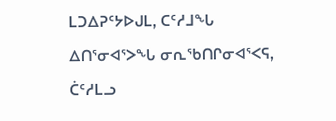ᒪᑐᐃᕈᑦᔭᐅᒍᒪ, ᑕᑦᓱᒧᖓ ᐃᑎᕐᓂᐊᕐᐳᖓ ᓂᕆᖃᑎᒋᓂᐊᕐᐸᕋ, ᑖᑦᓱᒪᓗ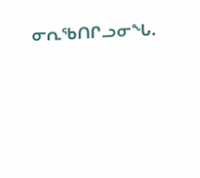ᓂᕆᖃᑎᒋᓗᓂᖓ.